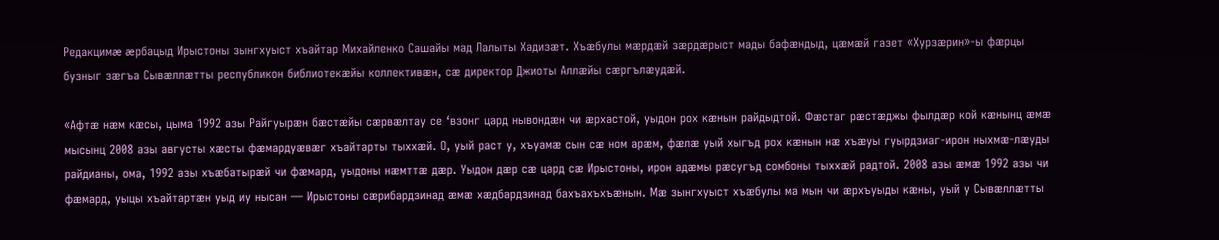Редакцимæ æрбацыд Ирыстоны зынгхуыст хъайтар Михайленко Сашайы мад Лалыты Хадизæт. Хъæбулы мæрдæй зæрдæрыст мады бафæндыд, цæмæй газет «Хурзæрин»-ы фæрцы бузныг зæгъа Сывæллæтты республикон библиотекæйы коллективæн, сæ директор Джиоты Аллæйы сæргълæудæй.

«Афтæ нæм кæсы, цыма 1992 азы Райгуырæн бæстæйы сæрвæлтау се ‘взонг цард нывондæн чи æрхастой, уыдон рох кæнын райдыдтой. Фæстаг рæстæджы фылдæр кой кæнынц æмæ мысынц 2008 азы августы хæсты фæмардуæвæг хъайтарты тыххæй. О, уый раст у, хъуамæ сын сæ ном арæм, фæлæ уый хыгъд рох кæнын нæ хъæуы гуырдзиаг-ирон ныхмæ-лæуды райдианы, ома, 1992 азы хъæбатырæй чи фæмард, уыдоны нæмттæ дæр. Уыдон дæр сæ цард сæ Ирыстоны, ирон адæмы рæсугъд сомбоны тыххæй радтой. 2008 азы æмæ 1992 азы чи фæмард, уыцы хъайтартæн уыд иу нысан — Ирыстоны сæрибардзинад æмæ хæдбардзинад бахъахъхъæнын. Мæ зынгхуыст хъæбулы ма мын чи æрхъуыды кæны, уый у Сывæллæтты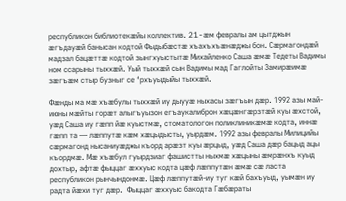республикон библиотекæйы коллектив. 21-æм февралы ам цытджын æгъдауæй банысан кодтой Фыдыбæстæ хъахъхъæнæджы бон. Сæрмагондæй мадзал бацæттæ кодтой зынгхуыстытæ Михайленко Саша æмæ Тедеты Вадимы ном ссарыны тыххæй. Уый тыххæй сын Вадимы мад Гаглойты Замирæимæ зæгъæм стыр бузныг се ‘рхъуыдыйы тыххæй.

Фæнды ма мæ хъæбулы тыххæй иу дыууæ ныхасы зæгъын дæр. 1992 азы май-июны мæйты горæт алыгъуызон егъаукалиброн хæцæнгæрзтæй куы æхстой, уæд Саша иу гæпп йæ куыстмæ, стоматологон поликлиникæмæ кодта, иннæ гæпп та — лæппутæ кæм хæцыдысты, уырдæм. 1992 азы февралы Милицийы сæрмагонд нысаниуæджы къорд арæзт куы æрцыд, уæд Саша дæр бацыд ацы къордмæ. Мæ хъæбул гуырдзиаг фашистты ныхмæ хæцыны æмрæнхъ куыд дохтыр, афтæ фыццаг æххуыс кодта цæф лæппутæн æмæ сæ ласта республикон рынчындонмæ. Цæф лæппутæй-иу туг кæй бахъуыд, уымæн иу радта йæхи туг дæр.  Фыццаг æххуыс бакодта Гæбæраты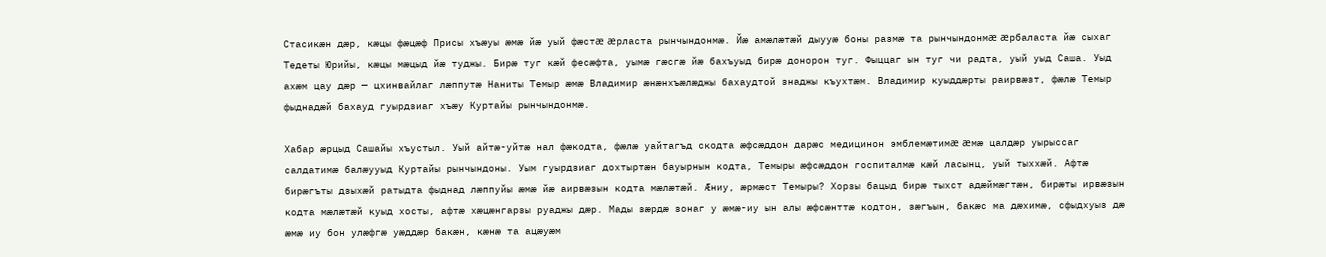Стасикæн дæр, кæцы фæцæф Присы хъæуы æмæ йæ уый фæстæ æрласта рынчындонмæ. Йæ амæлæтæй дыууæ боны размæ та рынчындонмæ æрбаласта йæ сыхаг Тедеты Юрийы, кæцы мæцыд йæ туджы. Бирæ туг кæй фесæфта, уымæ гæсгæ йæ бахъуыд бирæ донорон туг. Фыццаг ын туг чи радта, уый уыд Саша. Уыд ахæм цау дæр — цхинвайлаг лæппутæ Наниты Темыр æмæ Владимир æнæнхъæлæджы бахаудтой знаджы къухтæм. Владимир куыддæрты раирвæзт, фæлæ Темыр фыднадæй бахауд гуырдзиаг хъæу Куртайы рынчындонмæ.

Хабар æрцыд Сашайы хъустыл. Уый айтæ-уйтæ нал фæкодта, фæлæ уайтагъд скодта æфсæддон дарæс медицинон эмблемæтимæ æмæ цалдæр уырыссаг салдатимæ балæууыд Куртайы рынчындоны. Уым гуырдзиаг дохтыртæн бауырнын кодта, Темыры æфсæддон госпиталмæ кæй ласынц, уый тыххæй. Афтæ бирæгъты дзыхæй ратыдта фыднад лæппуйы æмæ йæ аирвæзын кодта мæлæтæй. Æниу, æрмæст Темыры? Хорзы бацыд бирæ тыхст адæймæгтæн, бирæты ирвæзын кодта мæлæтæй куыд хосты, афтæ хæцæнгарзы руаджы дæр. Мады зæрдæ зонаг у æмæ-иу ын алы æфсæнттæ кодтон, зæгъын, бакæс ма дæхимæ, сфыдхуыз дæ æмæ иу бон улæфгæ уæддæр бакæн, кæнæ та ацæуæм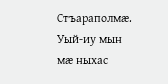Стъараполмæ. Уый-иу мын мæ ныхас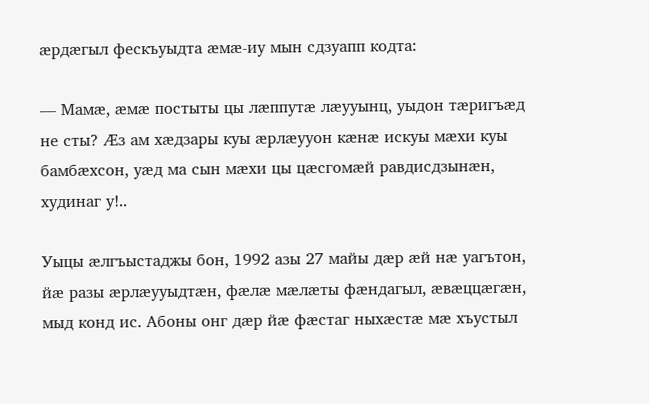æрдæгыл фескъуыдта æмæ-иу мын сдзуапп кодта:

— Мамæ, æмæ постыты цы лæппутæ лæууынц, уыдон тæригъæд не сты? Æз ам хæдзары куы æрлæууон кæнæ искуы мæхи куы бамбæхсон, уæд ма сын мæхи цы цæсгомæй равдисдзынæн, худинаг у!..

Уыцы æлгъыстаджы бон, 1992 азы 27 майы дæр æй нæ уагътон, йæ разы æрлæууыдтæн, фæлæ мæлæты фæндагыл, æвæццæгæн, мыд конд ис. Абоны онг дæр йæ фæстаг ныхæстæ мæ хъустыл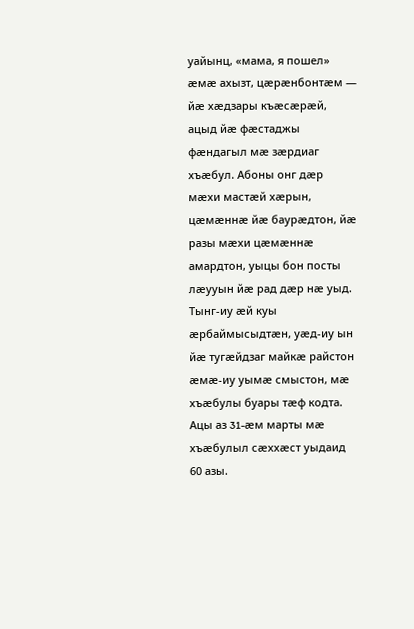уайынц, «мама, я пошел» æмæ ахызт, цæрæнбонтæм — йæ хæдзары къæсæрæй, ацыд йæ фæстаджы фæндагыл мæ зæрдиаг хъæбул. Абоны онг дæр мæхи мастæй хæрын, цæмæннæ йæ баурæдтон, йæ разы мæхи цæмæннæ амардтон, уыцы бон посты лæууын йæ рад дæр нæ уыд. Тынг-иу æй куы æрбаймысыдтæн, уæд-иу ын йæ тугæйдзаг майкæ райстон æмæ-иу уымæ смыстон, мæ хъæбулы буары тæф кодта. Ацы аз 31-æм марты мæ хъæбулыл сæххæст уыдаид 60 азы.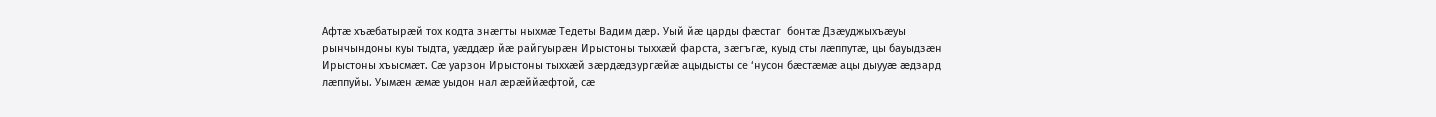Афтæ хъæбатырæй тох кодта знæгты ныхмæ Тедеты Вадим дæр. Уый йæ царды фæстаг  бонтæ Дзæуджыхъæуы рынчындоны куы тыдта, уæддæр йæ райгуырæн Ирыстоны тыххæй фарста, зæгъгæ, куыд сты лæппутæ, цы бауыдзæн Ирыстоны хъысмæт. Сæ уарзон Ирыстоны тыххæй зæрдæдзургæйæ ацыдысты се ‘нусон бæстæмæ ацы дыууæ æдзард лæппуйы. Уымæн æмæ уыдон нал æрæййæфтой, сæ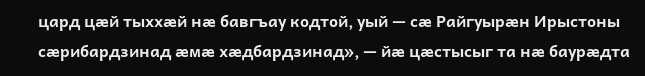цард цæй тыххæй нæ бавгъау кодтой, уый — сæ Райгуырæн Ирыстоны сæрибардзинад æмæ хæдбардзинад», — йæ цæстысыг та нæ баурæдта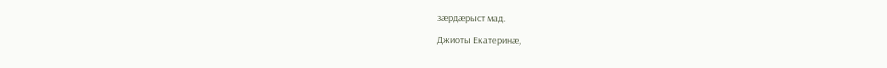зæрдæрыст мад.

Джиоты Екатеринæ,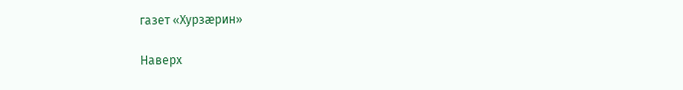газет «Хурзæрин»

Наверх